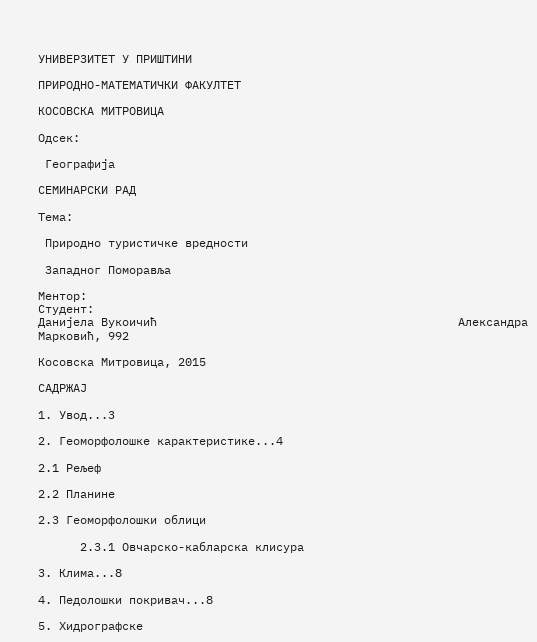УНИВЕРЗИТЕТ У ПРИШТИНИ

ПРИРОДНО-МАТЕМАТИЧКИ ФАКУЛТЕТ

КОСОВСКА МИТРОВИЦА

Одсек:

 Географија

СЕМИНАРСКИ РАД

Тема:

 Природнo туристичке вредности

 Западног Поморавља

Ментор:                                                              Студент:
Данијела Вукоичић                                           Александра Марковић, 992

Косовска Митровица, 2015

САДРЖАЈ

1. Увод...3

2. Геоморфолошке карактеристике...4

2.1 Рељеф

2.2 Планине

2.3 Геоморфолошки облици

      2.3.1 Овчарско-кабларска клисура

3. Клима...8

4. Педолошки покривач...8

5. Хидрографске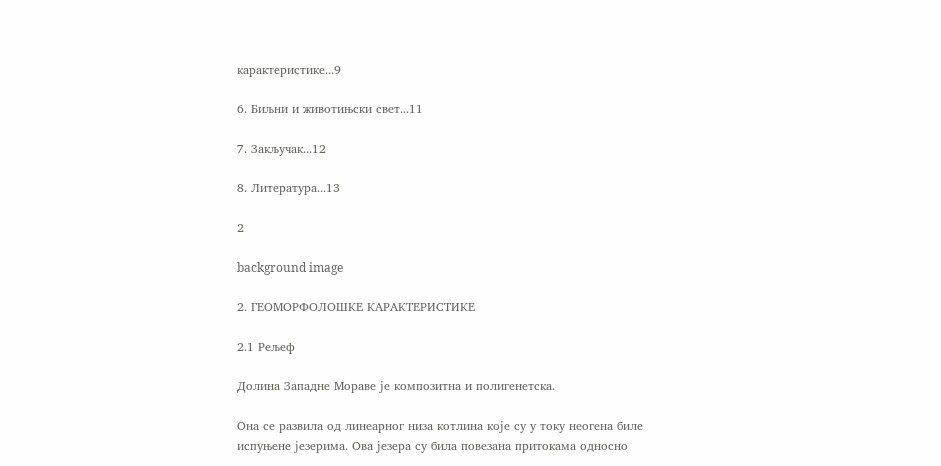карактеристике...9

6. Биљни и животињски свет...11

7. Закључак...12

8. Литература...13

2

background image

2. ГЕОМОРФОЛОШКЕ КАРАКТЕРИСТИКЕ

2.1 Рељеф

Долина Западне Мораве је композитна и полигенетска.

Она се развила од линеарног низа котлина које су у току неогена биле
испуњене језерима. Ова језера су била повезана притокама односно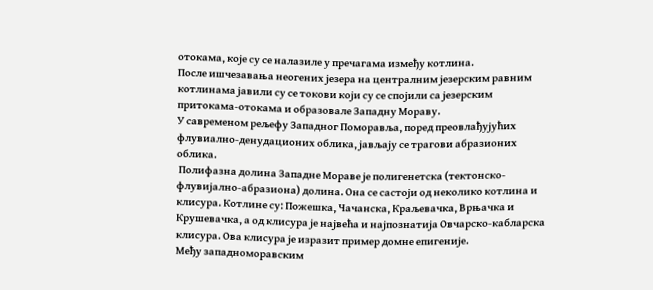отокама, које су се налазиле у пречагама између котлина.
После ишчезавања неогених језера на централним језерским равним
котлинама јавили су се токови који су се спојили са језерским
притокама-отокама и образовале Западну Мораву.
У савременом рељефу Западног Поморавља, поред преовлађујућих
флувиално-денудационих облика, јављају се трагови абразионих
облика.
 Полифазна долина Западне Мораве је полигенетска (тектонско-
флувијално-абразиона) долина. Она се састоји од неколико котлина и
клисура. Котлине су: Пожешка, Чачанска, Краљевачка, Врњачка и
Крушевачка, а од клисура је највећа и најпознатија Овчарско-кабларска
клисура. Ова клисура је изразит пример домне епигеније.
Међу западноморавским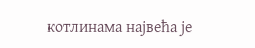котлинама највећа је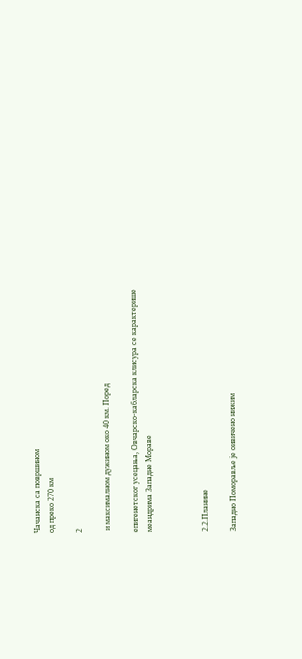Чачанска са површином
од преко 270 км

2

 и максималном дужином око 40 км. Поред

епигенетског усецања, Овчарско-кабларска клисура се карактерише
меандрима Западне Мораве



2.2.Планине

Западно Поморавље је оивичено нижим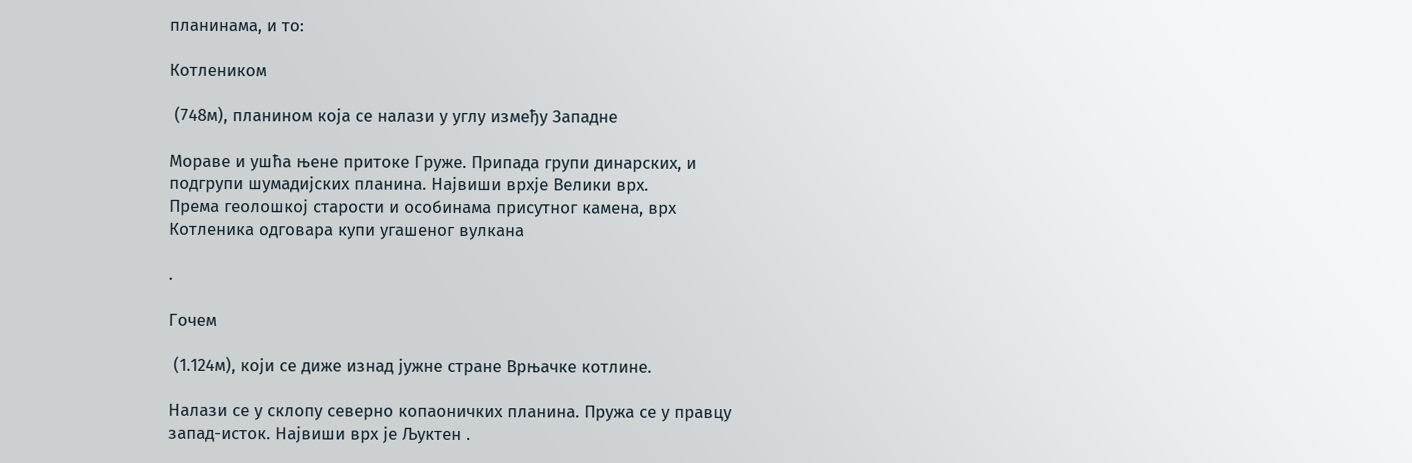планинама, и то:

Котлеником

 (748м), планином која се налази у углу између Западне

Мораве и ушћа њене притоке Груже. Припада групи динарских, и
подгрупи шумадијских планина. Највиши врхје Велики врх.
Према геолошкој старости и особинама присутног камена, врх
Котленика одговара купи угашеног вулкана

.

Гочем

 (1.124м), који се диже изнад јужне стране Врњачке котлине.

Налази се у склопу северно копаоничких планина. Пружа се у правцу
запад-исток. Највиши врх је Љуктен .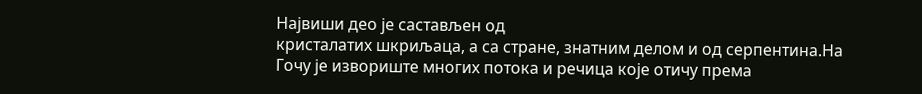Највиши део је састављен од
кристалатих шкриљаца, а са стране, знатним делом и од серпентина.На
Гочу је извориште многих потока и речица које отичу према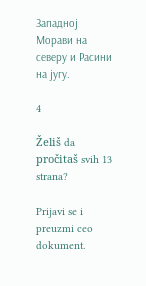Западној
Морави на северу и Расини на југу.

4

Želiš da pročitaš svih 13 strana?

Prijavi se i preuzmi ceo dokument.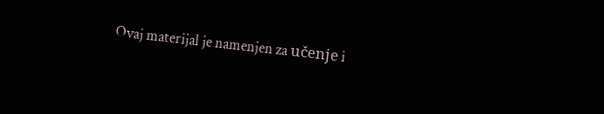Ovaj materijal je namenjen za učenje i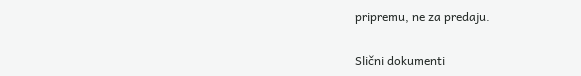pripremu, ne za predaju.

Slični dokumenti